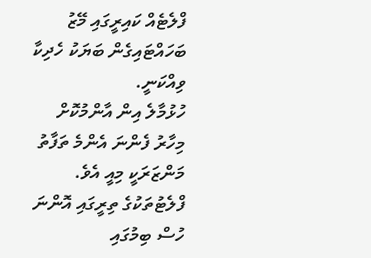ފްލެޓެއް ކައިރީގައި މޭޒު ބަހައްޓައިގެން ބަޔަކު ހެދިކާ ވިއްކަނީ.
ހުޅުމާލެ އިން އާންމުކޮށް މިހާރު ފެންނަ އެންމެ ތަފާތު މަންޒަރަކީ މިއީ އެވެ. ފްލެޓުތަކުގެ ތިރީގައި އޮންނަ ހުސް ބިމުގައި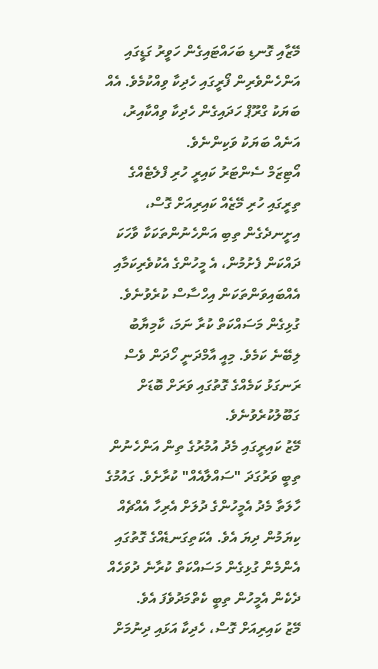މޭޒާއި ގޮނޑި ބަހައްޓައިގެން ހަވީރު ގަޑީގައި އަންހެންވެރިން ފޯރީގައި ހެދިކާ ވިއްކުމެވެ. އެއް ބަޔަކު ގްރޫޕް ހަދައިގެން ހެދިކާ ވިއްކާއިރު، އަނެއް ބަޔަކު ވަކިންނެވެ.
އޯޓިޒަމް ސެންޓަރު ކައިރީ ހުރި ފްލެޓެއްގެ ތިރީގައި ހުރި މޭޒެއް ކައިރިއަށް ގޮސް، އިށީނދެގެން ތިބި އަންހެނުންތަކަކާ ވާހަކަ ދައްކަން ފެށުމުން، އެ މީހުންގެ އެކުވެރިކަމާއި އެއްބައިވަންތަކަން އިހްސާސް ކުރެވުނެވެ. ގުޅިގެން މަސައްކަތް ކުރާ ނަމަ، ކާމިޔާބު ލިބޭނެ ކަމެވެ. މިއީ އާމްދަނީ ހޯދަން ވެސް ރަނގަޅު ކަމެއްގެ ގޮތުގައި ވަރަށް ބޮޑަށް ގަބޫލުކުރެވުނެވެ.
މޭޒު ކައިރީގައި މެދު އުމުރުގެ ތިން އަންހެނުން ތިބީ ވަރުގަދަ "ސައްލާއެއް" ކުރާށެވެ. ގައުމުގެ ހާލަތާ މެދު އެމީހުންގެ ދުލަށް އެރިހާ އެއްޗެއް ކިޔަމުން ދިޔަ އެވެ. އެކަތިގަނޑެއްގެ ގޮތުގައި އެންމެން ގުޅިގެން މަސައްކަތް ކުރާނެ ދުވަހެއް ދެކެން އެމީހުން ތިބީ ކެތްމަދުވެފަ އެވެ.
މޭޒު ކައިރިއަށް ގޮސް، ހެދިކާ އަޅައި ދިނުމަށް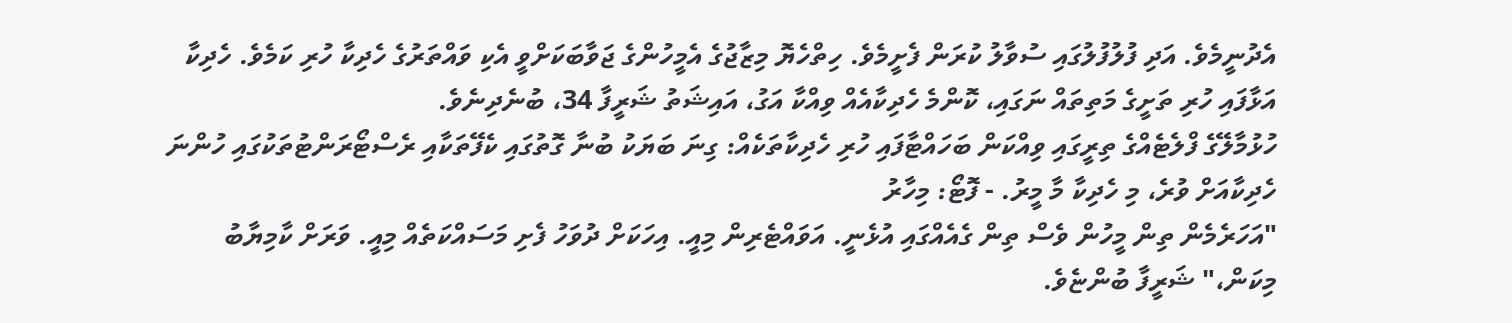އެދުނީމެވެ. އަދި ފުލުފުލުގައި ސުވާލު ކުރަން ފެށީމެވެ. ހިތްހެޔޮ މިޒާޖުގެ އެމީހުންގެ ޖަވާބަކަށްވީ އެކި ވައްތަރުގެ ހެދިކާ ހުރި ކަމެވެ. ހެދިކާ އަޅާފައި ހުރި ތަށީގެ މަތިތައް ނަގައި، ކޮންމެ ހެދިކާއެއް ވިއްކާ އަގު، އައިޝަތު ޝަރީފާ 34، ބުނެދިނެވެ.
ހުޅުމާލޭގެ ފްލެޓެއްގެ ތިރީގައި ވިއްކަން ބަހައްޓާފައި ހުރި ހެދިކާތަކެއް: ގިނަ ބަޔަކު ބުނާ ގޮތުގައި ކެފޭތަކާއި ރެސްޓޯރަންޓުތަކުގައި ހުންނަ ހެދިކާއަށް ވުރެ، މި ހެދިކާ މާ މީރު. - ފޮޓޯ: މިހާރު
"އަހަރެމެން ތިން މީހުން ވެސް ތިން ގެއެއްގައި އުޅެނީ. އަވައްޓެރިން މިއީ. އިހަކަށް ދުވަހު ފެށި މަސައްކަތެއް މިއީ. ވަރަށް ކާމިޔާބު މިކަން،" ޝަރީފާ ބުންޏެވެ.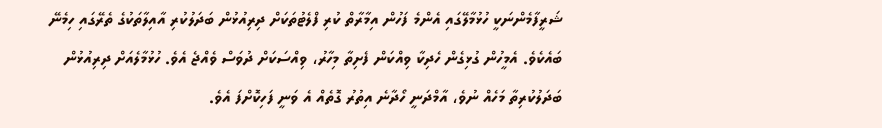ޝަރީފާމެންނަކީ ހުޅުމާލޭގައި އެންމެ ފަހުން އިމާރާތް ކުރި ފްލެޓުތަކަށް ދިރިއުޅުން ބަދަލުކުރި އާއިލާތަކުގެ ތެރޭގައި ހިމެނޭ ބައެކެވެ. އެމީހުން ގުޅިގެން ހެދިކާ ވިއްކަން ފެށިތާ މިހާރު، ވިއްސަކަށް ދުވަސް ވެއްޖެ އެވެ. ހުޅުމާލެއަށް ދިރިއުޅުން ބަދަލުކުރިތާ މަހެއް ނުވެ، އާމްދަނީ ހޯދާނެ އިތުރު ގޮތެއް އެ ވަނީ ފަހިކޮށްފަ އެވެ.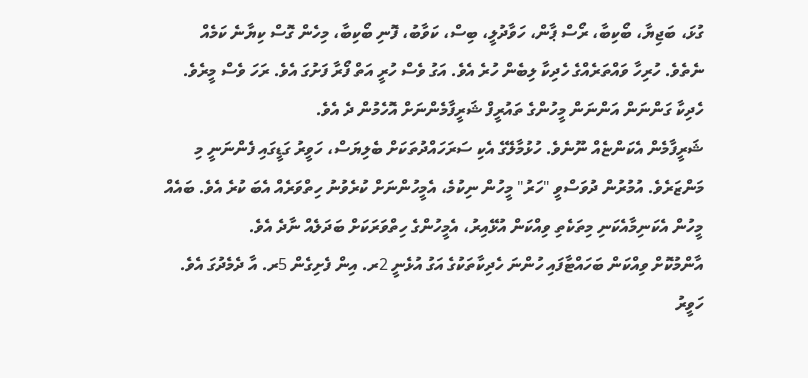ގުޅަ، ބަޖިޔާ، ބޯކިބާ، ރޯސް ޕާން، ހަވާދުލީ، ބިސް، ކަވާބު، ފޮނި ބޯކިބާ، މިހެން ގޮސް ކިޔާނެ ކަމެއް ނެތެވެ. ހުރިހާ ވައްތަރެއްގެ ހެދިކާ ލިބެން ހުރެ އެވެ. އަގު ވެސް ހުރީ އަތް ފޯރާ ފަށުގަ އެވެ. ރަހަ ވެސް މީރެވެ. ހެދިކާ ގަންނަން އަންނަން މީހުންގެ ތައުރީފް ޝަރީފާމެންނަށް އޮހެމުން ދެ އެވެ.
ޝަރީފާމެން އެކަންޏެއް ނޫނެވެ. ހުޅުމާލޭގެ އެކި ސަރަހައްދުތަކަށް ބެލިޔަސް، ހަވީރު ގަޑީގައި ފެންނަނީ މި މަންޒަރެވެ. އުމުރުން ދުވަސްވީ "ހަރު" މީހުން ނިކުމެ، އެމީހުންނަށް ކުރެވުނު ހިތްވަރެއް އެބަ ކުރެ އެވެ. ބައެއް މީހުން އެކަނިމާއެކަނި މިތަކެތި ވިއްކަން އުޅޭއިރު، އެމީހުންގެ ހިތްވަރަކަށް ބަދަލެއް ނާދެ އެވެ.
އާންމުކޮށް ވިއްކަން ބަހައްޓާފައި ހުންނަ ހެދިކާތަކުގެ އަގު އުޅެނީ 2ރ. އިން ފެށިގެން 5ރ. އާ ދެމެދުގަ އެވެ.
ހަވީރު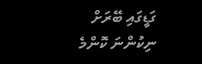ގަޑީގައި ބޭރަށް ނިކުންނަ ކޮންމެ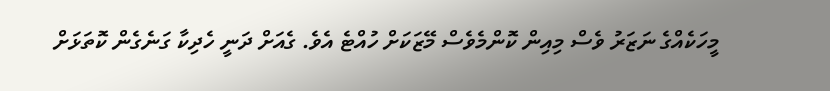މީހަކެއްގެ ނަޒަރު ވެސް މިއިން ކޮންމެވެސް މޭޒަކަށް ހުއްޓެ އެވެ. ގެއަށް ދަނީ ހެދިކާ ގަނެގެން ކޮތަޅަށް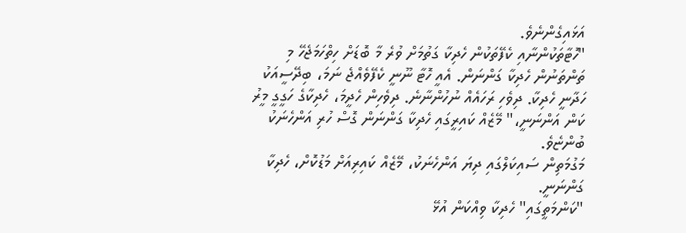އަޅައިގެންނެވެ.
"ހޮޓާތަކުންނާއި ކެފޭތަކުން ހެދިކާ ގަތުމަށް ވުރެ މާ ބޮޑަށް ހިތްހަމަޖެހޭ މި ތަންތަނުން ހެދިކާ ގަންނަން. އެއީ ހޮޓާ ނޫނީ ކެފޭވެއްޖެ ނަމަ، ބިދޭސީއަކު ހަދާނީ ހެދިކާ. ދިވެހި ރަހައެއް ނުހުންނާނެ. ދިވެހިން ހެދީމަ، ހެދިކާގެ ހަގީގީ މީރު ކަން އަންނަނީ،" މޭޒެއް ކައިރީގައި ހެދިކާ ގަންނަން ގޮސް ހުރި އަންހެނަކު ބުންޏެވެ.
މަގުމަތިން ސައިކަލްގައި ދިޔަ އަންހެނަކު، މޭޒެއް ކައިރިއަށް މަޑުކޮށް، ހެދިކާ ގަންނަނީ.
"ކަންމަތީގައި" ހެދިކާ ވިއްކަން އުޅޭ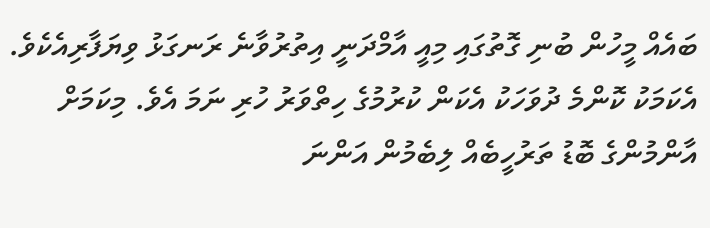ބައެއް މީހުން ބުނި ގޮތުގައި މިއީ އާމްދަނީ އިތުރުވާނެ ރަނގަޅު ވިޔަފާރިއެކެވެ. އެކަމަކު ކޮންމެ ދުވަހަކު އެކަން ކުރުމުގެ ހިތްވަރު ހުރި ނަމަ އެވެ. މިކަމަށް އާންމުންގެ ބޮޑު ތަރުހީބެއް ލިބެމުން އަންނަ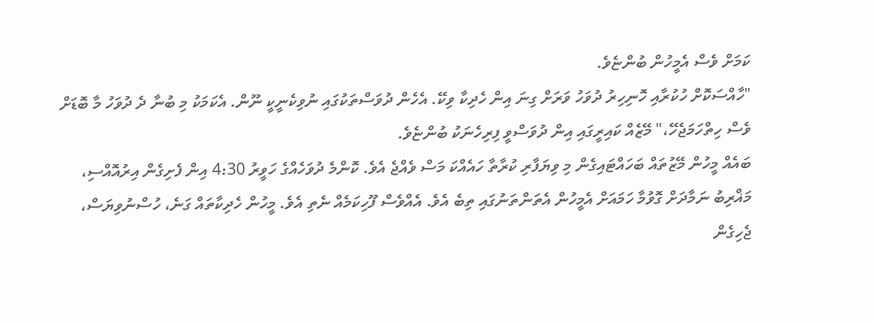ކަމަށް ވެސް އެމީހުން ބުންޏެވެ.
"ހާއްސަކޮށް ހުކުރާއި ހޮނިހިރު ދުވަހު ވަރަށް ގިނަ އިން ހެދިކާ ވިކޭ. އެހެން ދުވަސްތަކުގައި ނުވިކެނީކީ ނޫން. އެކަމަކު މި ބުނާ ދެ ދުވަހު މާ ބޮޑަށް ވެސް ހިތްހަމަޖެހޭ،" މޭޒެއް ކައިރީގައި އިން ދުވަސްވީ ފިރިހެނަކު ބުންޏެވެ.
ބައެއް މީހުން މޭޒުތައް ބަހައްޓައިގެން މި ވިޔަފާރި ކުރާތާ ހައެއްކަ މަސް ވެއްޖެ އެވެ. ކޮންމެ ދުވަހެއްގެ ހަވީރު 4:30 އިން ފެށިގެން އިރުއޮއްސި، މަޣްރިބު ނަމާދަށް ގޮވުމާ ހަމައަށް އެމީހުން އެތަންތަނުގައި ތިބެ އެވެ. އެއްވެސް ފޫހިކަމެއް ނެތި އެވެ. މީހުން ހެދިކާތައް ގަނެ، ހުސްނުވިޔަސް، ޖެހިގެން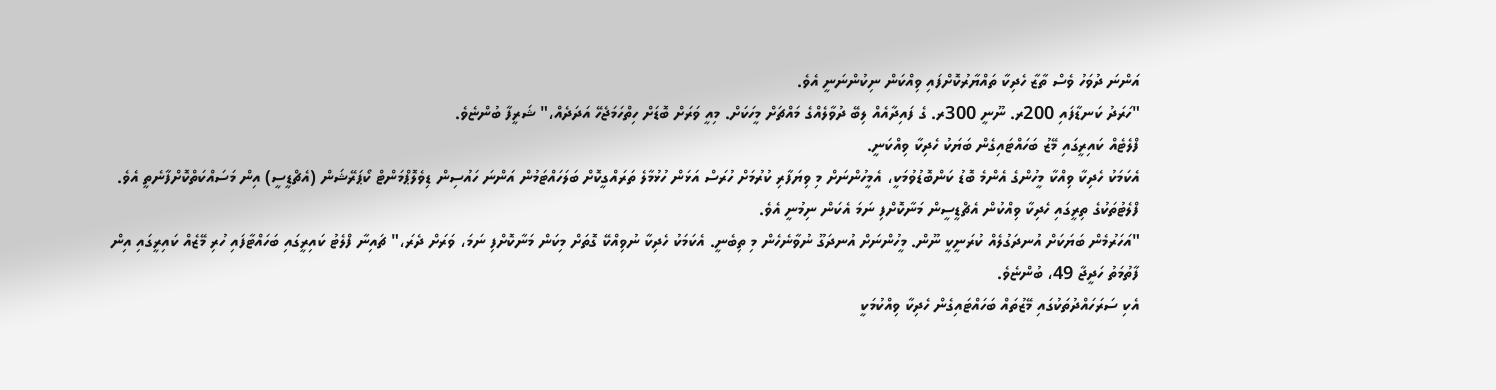އަންނަ ދުވަހު ވެސް ތާޒާ ހެދިކާ ތައްޔާރުކޮށްފައި ވިއްކަން ނިކުންނަނީ އެވެ.
"ހަރަދު ކަނޑާފައި 200ރ. ނޫނީ 300ރ. ގެ ފައިދާއެއް ލިބޭ ދުވާލެއްގެ މައްޗަށް މީހަކަށް. މިއީ ވަރަށް ބޮޑަށް ހިތްހަމަޖެހޭ އަދަދެއް،" ޝަރީފާ ބުންޏެވެ.
ފްލެޓެއް ކައިރީގައި މޭޒު ބަހައްޓައިގެން ބަޔަކު ހެދިކާ ވިއްކަނީ.
އެކަމަކު ހެދިކާ ވިއްކާ މީހުންގެ އެންމެ ބޮޑު ކަންބޮޑުވުމަކީ، އެމީހުންނަށް މި ވިޔަފާރި ކުރުމަށް ހުރަސް އަޅަން ހުޅުމާލެ ތަރައްގީކޮށް ބަލަހައްޓަމުން އަންނަ ހައުސިން ޑިވެލޮޕްމަންޓް ކޯޕަރޭޝަން (އެޗްޑީސީ) އިން މަސައްކަތްކޮށްފާނެތީ އެވެ. ފްލެޓުތަކުގެ ތިރީގައި ހެދިކާ ވިއްކުން އެޗްޑީސީން މަނާކޮށްފި ނަމަ އެކަން ނިމުނީ އެވެ.
"އަހަރުމެން ބަޔަކަށް އުނދަގުލެއް ކުރަނީކީ ނޫން. މީހުންނަށް އުނދަގޫ ނުވާނެހެން މި ތިބެނީ. އެކަމަކު ހެދިކާ ނުވިއްކޭ ގޮތަށް މިކަން މަނާކޮށްފި ނަމަ، ވަރަށް ދެރަ،" ޗައިނާ ފްލެޓު ކައިރީގައި ބަހައްޓާފައި ހުރި މޭޒެއް ކައިރީގައި އިން ފާތުމަތު ހަދީޖާ 49، ބުންޏެވެ.
އެކި ސަރަހައްދުތަކުގައި މޭޒުތައް ބަހައްޓައިގެން ހެދިކާ ވިއްކުމަކީ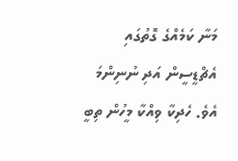މަނާ ކަމެއްގެ ގޮތުގައި އެޗްޑީސީން އަދި ނުނިންމަ އެވެ. ހެދިކާ ވިއްކާ މީހުން ތިބީ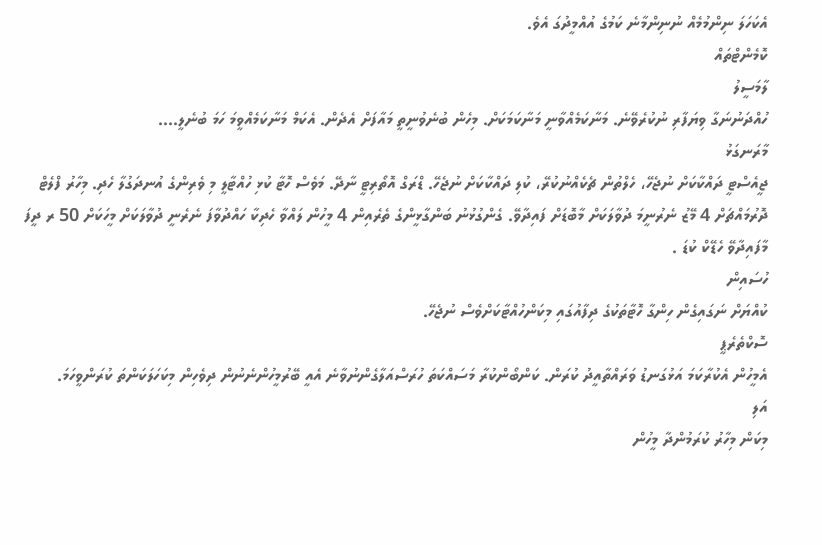އެކަހަލަ ނިންމުމެއް ނުނިންމާނެ ކަމުގެ އުއްމީދުގަ އެވެ.
ކޮމެންޓްތައް
ލާމަސީލު
ހުއްދަނުނަގާ ވިޔަފާރި ނުކުރެވޭނެ. މަނާކަމެއްވާނީ މަނާކަމަކަށް. މިހެން ބުނެވުނީތީ މައާފަށް އެދެން. އެކަމް މަނާކަމެއްވީމަ ހަމަ ބުނެލީ....
މާރަނގަޅު
ޖީއެސްޓީ ދައްކާކަށް ނުޖެހޭ، ހެލްތުން ޗެކެއްނުކުރޭ، ކުލި ދައްކާކަށް ނުޖެހޭ. ޑްރަގް އޮތޯރިޓީ ނާދޭ. މަވެސް ހޮޓާ ކުޅި ހުއްޓާލީ މި ވެރިންގެ އުނދަގުލާ ހެދި. މިހާރު ފްލެޓް ދޮރުމައްޗަށް 4 މޭޒު ނެރުނީމަ ދުވާލަކަށް މާބޮޑަށް ފައިދާވޭ. ގެންގުޅުނު ބަންގާޅީންގެ ތެރެއިން 4 މީހުން ލައްވާ ހެދިކާ ހައްދުވާފަ ނެރެނީ ދުވާލަކަށް މީހަކަށް 50 ރ ދީފަ މާފައިދާވޭ ހެޑޭކް ކުޑަ .
ހުސައިން
ކުއްޔަށް ނަގައިގެން ހިންގާ ހޮޓާތަކުގެ ދިފާއުގައި މިކަންހުއްޓާކަށްވެސް ނުޖެހޭ.
ސޮކްތެރެޕީ
އެމީހުން އެކުރާކަމަ އަޅުގަނޑު ވަރައްތާއީދު ކުރަން. ކަންބޯންކުރާ މަސައްކަތަ ހުރަސްއަލާގެންނުވާނެ އެއީ ބޭރުމީހުންނެނުން ދިވެހިން މިކަހަލަކަންތަ ކުރަންވީހަމަ.
އަލި
މިކަން މިހާރު ކުރަމުންދާ މީހުން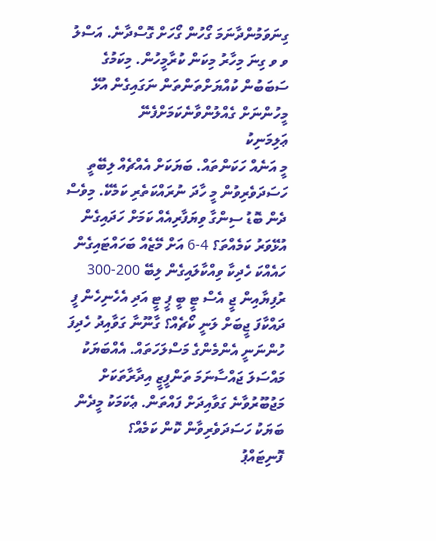ގިނަވަމުންދާނަމަ ގޯހުން ގޯހަށް ގޮސްދާނެ. އަސްލު ވ ވ ގިނަ މިހާރު މިކަން ކުރާމީހުން. މިކަމުގެ ސަބަބުން ކުއްޔަށްތަންތަން ނަގައިގެން އުޅޭ މީހުންނަށް ގެއްލުންވާނެކަމަށްފެނޭ
ޢަލިމަނިކު
މީ އަނެއް ހަކަންތައް. ބަޔަކަށް އެއްޗެއް ލިބޭތީ ހަސަދަވެރިވުން މީ ހާދަ ނުރައްކަތެރި ކަމެކޭ. މިވެސް ދެން ބޮޑު ސިންގާ ވިޔަފާރިއެއް ކަމަށް ހަދައިގެން އުޅޭވަރު ކަމެއްތަ؟ 4-6 އަށް މޭޒެއް ބަހައްޓައިގެން ހައެއްކަ ހެދިކާ ވިއްކާލައިގެން ލިބޭ 200-300 ރުފިޔާއިން ޖީ އެސް ޓީ ބީ ޕީ ޓީ އަދި އެހެނިހެން ފީ ދައްކާފަ ޖީބަށް ލަނީ ކޯޗެއް؟ ގާނޫނާ ގަވާއިދު ހެދިފަ ހުންނަނީ އެންމެންގެ މަސްލަހަތައް. އެއްބަޔަކު މައްސަލަ ޖައްސާނަމަ ތަންފީޒީ އިދާރާތަކަށް މަޖުބޫރުވާނެ ގަވާއިދަށް ފައްތަން. ޢެކަމަކު މީދެން ބަޔަކު ހަސަދަވެރިވާން ކޮން ކަމެއް؟
ފޮނިޓައްޕު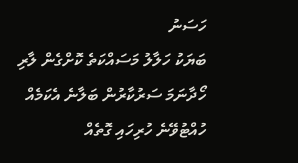ހަސަނު
ބަޔަކު ހަލާލު މަސައްކަތެ ކޮށްގެން ލާރި ހޯދާނަމަ ސަރުކާރުން ބަލާނެ އެކަމެއް ހުއްޓުވޭނެ ހުރިހައި ގޮތެއް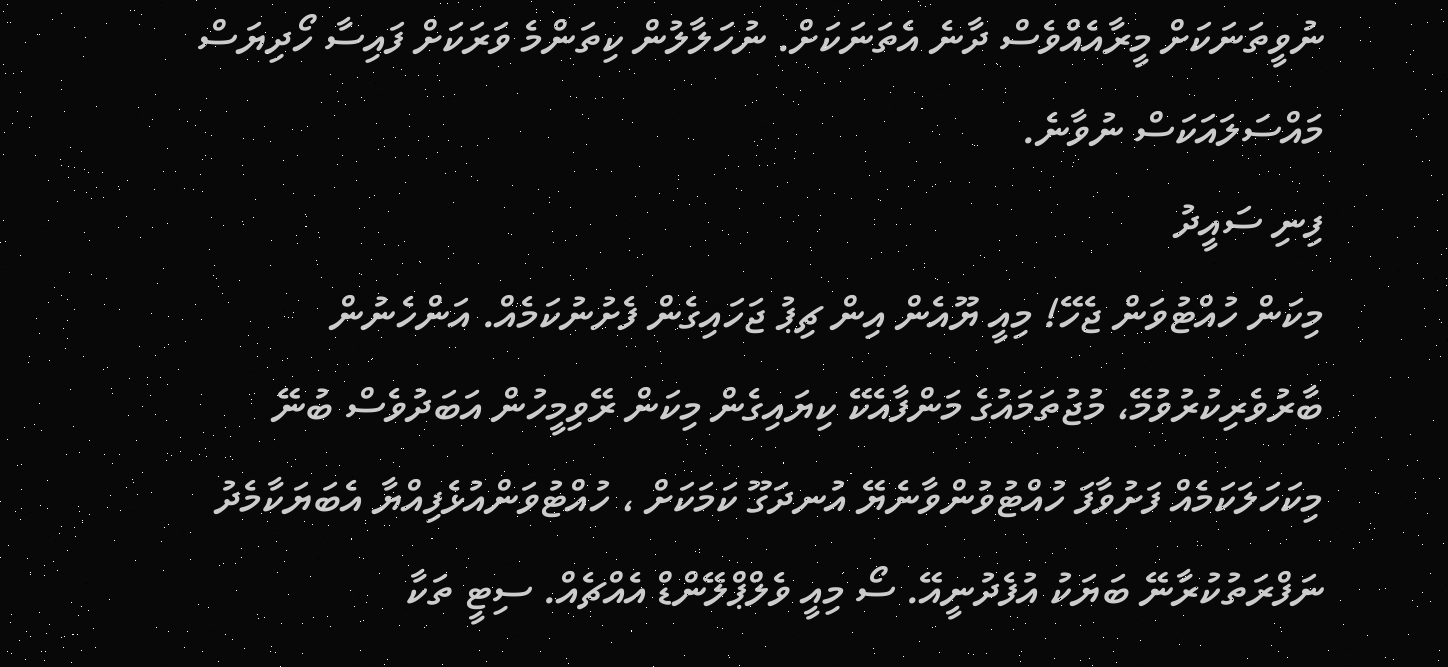ނުވީތަނަކަށް މީރާއެއްވެސް ދާނެ އެތަނަކަށް. ނުހަލާލުން ކިތަންމެ ވަރަކަށް ފައިސާ ހޯދިޔަސް މައްސަލައަކަސް ނުވާނެ.
ފިނި ސައީދު
މިކަން ހުއްޓުވަން ޖެހޭ! މިއީ ޔޫއެން އިން ޗިޕު ޖަހައިގެން ފެށުނުކަމެއް. އަންހެނުން ބާރުވެރިކުރުވުމޭ، މުޖުތަމައުގެ މަންފާއެކޭ ކިޔައިގެން މިކަން ރޭވިމީހުން އަބަދުވެސް ބުނޭ މިކަހަލަކަމެއް ފަށުވާފަ ހުއްޓުވުންވާނެޔޭ އުނދަގޫ ކަމަކަށް ، ހުއްޓުވަންއުޅެފިއްޔާ އެބަޔަކާމެދު ނަފްރަތުކުރާނޭ ބަޔަކު އުފެދުނީއޭ. ސޯ މިއީ ވެލްޕްލޭންޑް އެއްޗެއް. ސިޓީ ތަކާ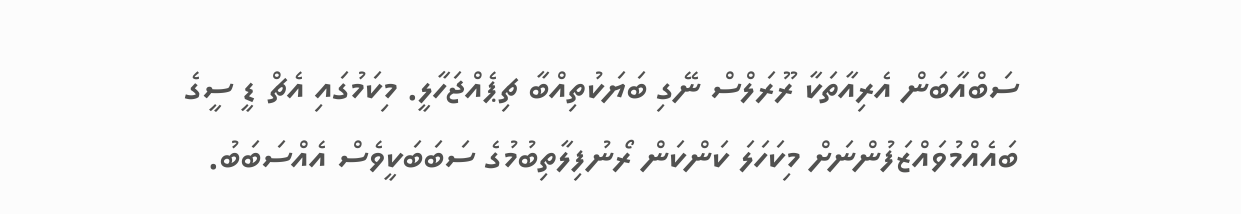ސަބްއާބަން އެރިއާތަކާ ރޫރަލްސް ނޭގި ބަޔަކުތިއްބާ ޗިޕެއްޖަހާލީ. މިކަމުގައި އެޗް ޑީ ސީގެ ބައެއްމުވައްޒަފުންނަށް މިކަހަލަ ކަންކަން ރޯނުފިލާތިބުމުގެ ސަބަބަކީވެސް އެއްސަބަބު.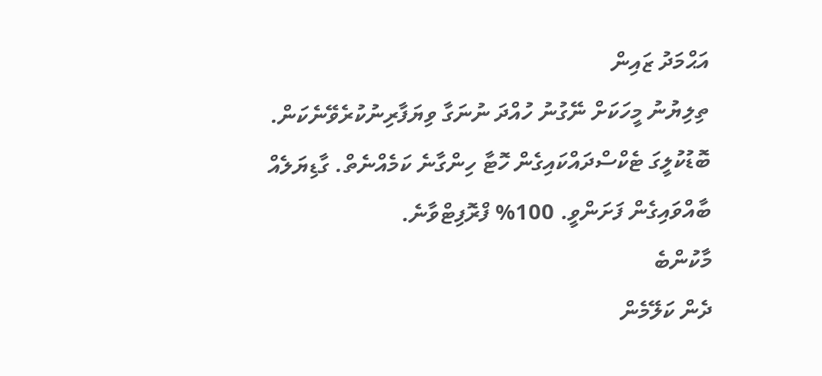އަޙްމަދު ޒައިން
ތިލިޔުނު މީހަކަށް ނޭގުނު ހުއްދަ ނުނަގާ ވިޔަފާރިނުކުރެވޭނެކަން. ބޮޑުކުލީގަ ޓެކްސްދައްކައިގެން ހޮޓާ ހިންގާނެ ކަމެއްނެތް. ގާޑިޔަލެއް ބާއްވައިގެން ފަށަންވީ. 100% ފްރޮފިޓްވާނެ.
މާކުންބެ
ދެން ކަލޭމެން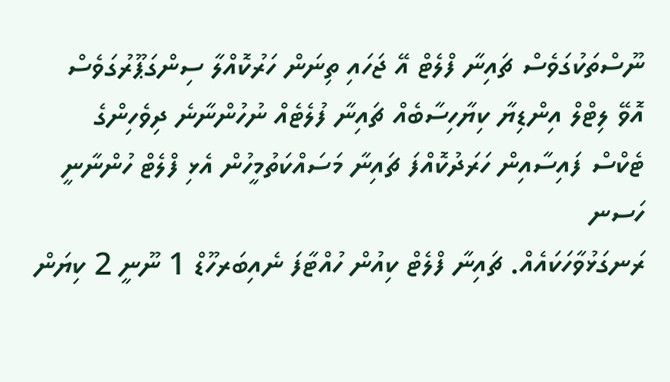ނޫސްތަކުގަވެސް ޗައިނާ ފްލެޓް އޭ ޖަހައި ތިނަން ހަރުކޮއްލާ ސިންގަޕޫރުގަވެސް އޮވޭ ލިޓްލް އިންޑިޔާ ކިޔާހިސާބެއް ޗައިނާ ފުލެޓެއް ނުހުންނާނެ ދިވެހިންގެ ޓެކްސް ފައިސާއިން ހަރަދުކޮއްފަ ޗައިނާ މަސައްކަތުމީހުން އެޅި ފްލެޓް ހުންނާނީ
ހަސނ
ރަނގަޅުވާހަކައެއް. ޗައިނާ ފްލެޓް ކިއުން ހުއްޓާފަ ނެއިބަރހޫޑް 1 ނޫނީ 2 ކިޔަން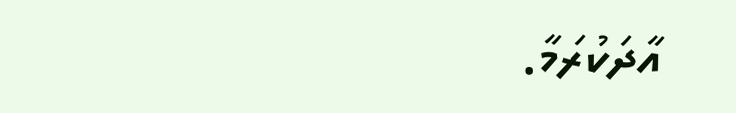އާދަކުރަމާ.